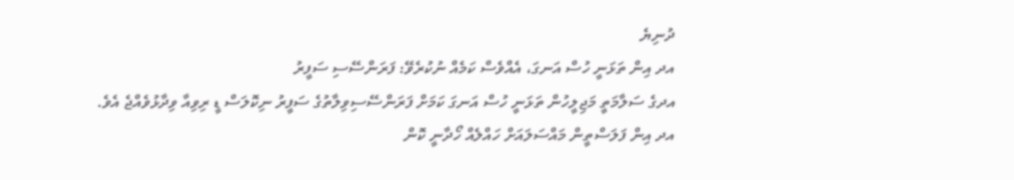ދުނިޔެ
އދ އިން ތަޅަނީ ހުސް އަނގަ، އެއްވެސް ކަމެއް ނުކުރެވޭ: ފަރަންސޭސި ސަފީރު
އދގެ ސަލާމަތީ މަޖިލީހުން ތަޅަނީ ހުސް އަނގަ ކަމަށް ފަރަންސޭސިވިލާތުގެ ސަފީރު ނިކޮލަސް ޑީ ރިވިއާ ވިދާޅުވެއްޖެ އެވެ.
އދ އިން ފަލަސްތީން މައްސަލައަށް ހައްލެއް ހޯދާނީ ކޮން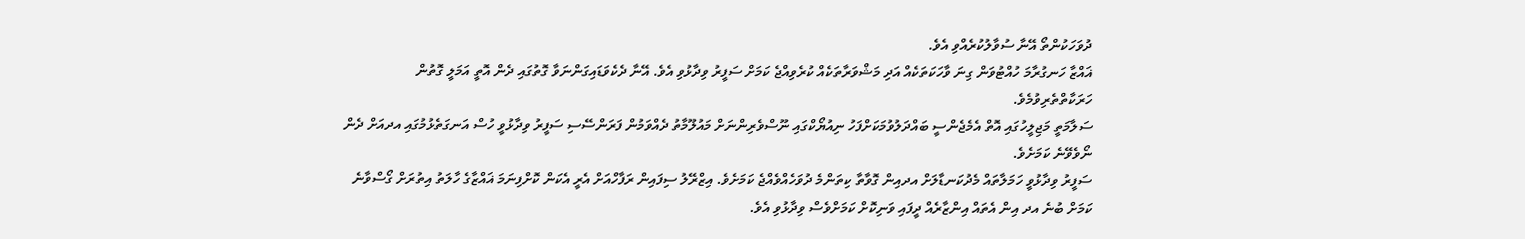ދުވަހަކުންތޯ އޭނާ ސުވާލުކުރެއްވި އެވެ.
ޣައްޒާ ހަނގުރާމަ ހުއްޓުވަން ގިނަ ވާހަކަތަކެއް އަދި މަޝްވަރާތަކެއް ކުރެވިއްޖެ ކަމަށް ސަފީރު ވިދާޅުވި އެވެ. އޭނާ ދެކެވަޑައިގަންނަވާ ގޮތުގައި ދެން އޮތީ އަމަލީ ގޮތުން ހަރަކާތްތެރިވުމެވެ.
ސަލާމަތީ މަޖިލީހުގައި އޮތް އެމެޖެންސީ ބައްދަލުވުމަކަށްފަހު ނިއުޔޯކްގައި ނޫސްވެރިންނަށް މައުލޫމާތު ދެއްވަމުން ފަރަންސޭސި ސަފީރު ވިދާޅުވީ ހުސް އަނގަތެޅުމުގައި އދއަށް ދެން ނޯވެވޭނެ ކަމަށެވެ.
ސަފީރު ވިދާޅުވީ ހަމަލާތައް މެދުކަނޑާލަށް އދއިން ގޮވާތާ ކިތަންމެ ދުވަހެއްވެއްޖެ ކަމަށެވެ. އިޒްރޭލު ސިފައިން ރަފާހްއަށް އެރީ އެކަން ކޮށްފިނަމަ ޣައްޒާގެ ހާލަތު އިތުރަށް ގޯސްވާނެ ކަމަށް ބުނެ އދ އިން އެތައް އިންޒާރެއް ދީފައި ވަނިކޮށް ކަމަށްވެސް ވިދާޅުވި އެވެ.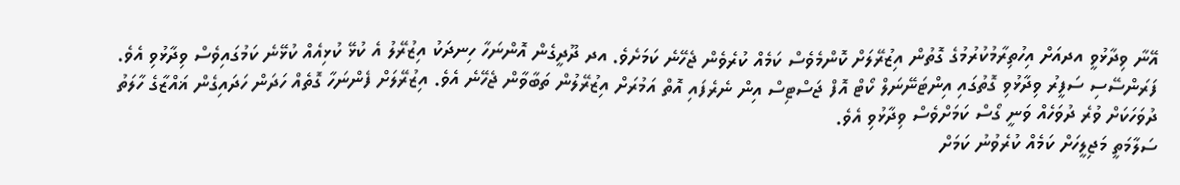އޭނާ ވިދާޅުވީ އދއަށް އިހުތިރާމުކުރުމުގެ ގޮތުން އިޒުރޭލަށް ކޮންމެވެސް ކަމެއް ކުރެވެން ޖެހޭނެ ކަމަށެވެ. އދ ދޫދީގެން އޮންނަހާ ހިނދަކު އިޒުރޭލު އެ ކުޅޭ ކުޅިއެއް ކުޅޭނެ ކަމުގައިވެސް ވިދާޅުވި އެވެ.
ފަރަންސޭސި ސަފީރު ވިދާޅުވި ގޮތުގައި އިންޓަނޭނަލް ކޯޓް އޮފް ޖަސްޓިސް އިން ނެރެފައި އޮތް އަމުރަށް އިޒުރޭލުން ތަބާވާން ޖެހޭނެ އެވެ. އިޒުރޭލަށް ފެންނަހާ ގޮތެއް ހަދަން ހަދައިގެން ޣައްޒާގެ ހާލަތު ދުވަހަކަށް ވުރެ ދުވަހެއް ވަނީ ގޯސް ކަމަށްވެސް ވިދާޅުވި އެވެ.
ސަލާމަތީ މަޖިލީހަށް ކަމެއް ކުރެވުނު ކަމަށް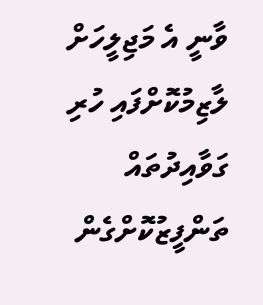ވާނީ އެ މަޖިލީހަށް ލާޒިމުކޮށްފައި ހުރި ގަވާއިދުތައް ތަންފީޒުކޮށްގެން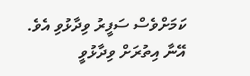ކަމަށްވެސް ސަފީރު ވިދާޅުވި އެވެ.
އޭނާ އިތުރަށް ވިދާޅުވީ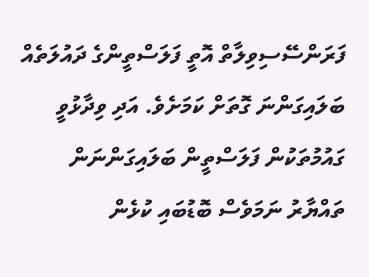ފަރަންސޭސިވިލާތް އޮތީ ފަލަސްތީންގެ ދައުލަތެއް ބަލައިގަންނަ ގޮތަށް ކަމަށެވެ. އަދި ވިދާޅުވީ ގައުމުތަކުން ފަލަސްތީން ބަލައިގަންނަން ތައްޔާރު ނަމަވެސް ބޮޑުބައި ކުޅެން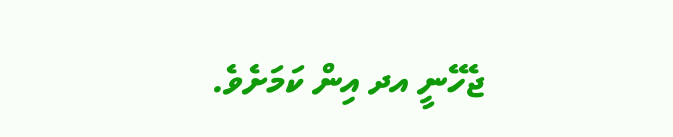ޖެހޭނީ އދ އިން ކަމަށެވެ.